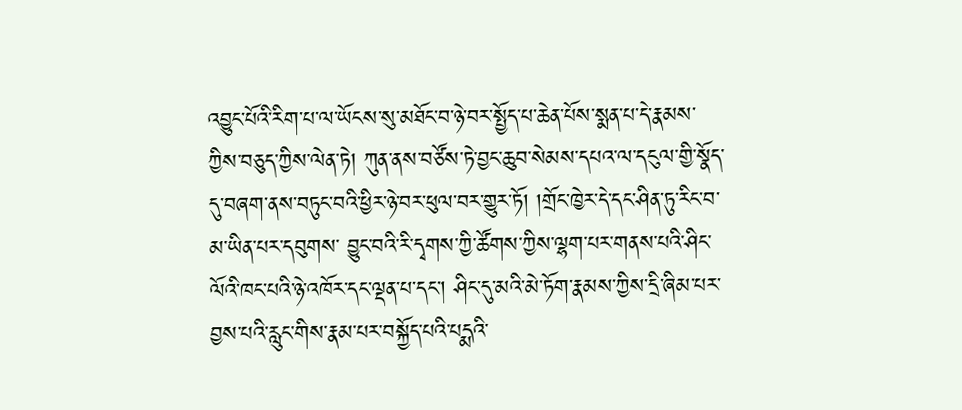འབྱུང་པོའི་རིག་པ་ལ་ཡོངས་སུ་མཐོང་བ་ཉེ་བར་སྤྱོད་པ་ཆེན་པོས་སྨན་པ་དེ་རྣམས་ཀྱིས་བཅུད་ཀྱིས་ལེན་ཏེ། ཀུན་ནས་བཙོས་ཏེ་བྱང་ཆུབ་སེམས་དཔའ་ལ་དངུལ་གྱི་སྣོད་དུ་བཞག་ནས་བཏུང་བའི་ཕྱིར་ཉེ་བར་ཕུལ་བར་གྱུར་ཏོ། །གྲོང་ཁྱེར་དེ་དང་ཤིན་ཏུ་རིང་བ་མ་ཡིན་པར་དབུགས་ བྱུང་བའི་རི་དྭགས་ཀྱི་ཚོགས་ཀྱིས་ལྷག་པར་གནས་པའི་ཤིང་ལོའི་ཁང་པའི་ཉེ་འཁོར་དང་ལྡན་པ་དང་། ཤིང་དུ་མའི་མེ་ཏོག་རྣམས་ཀྱིས་དྲི་ཞིམ་པར་བྱས་པའི་རླུང་གིས་རྣམ་པར་བསྐྱོད་པའི་པདྨའི་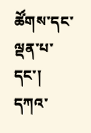ཚོགས་དང་ལྡན་པ་དང་། དཀའ་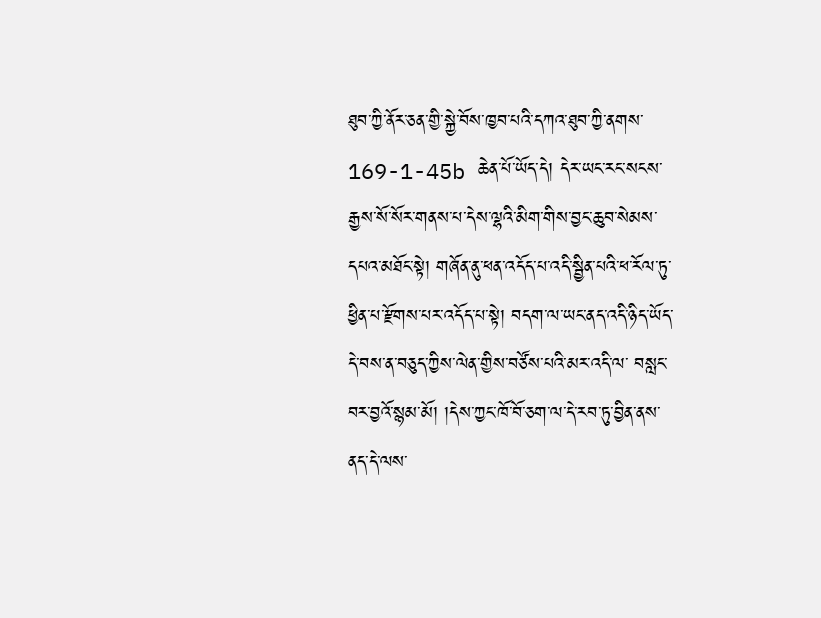ཐུབ་ཀྱི་ནོར་ཅན་གྱི་སྐྱེ་བོས་ཁྱབ་པའི་དཀའ་ཐུབ་ཀྱི་ནགས་ 169-1-45b ཆེན་པོ་ཡོད་དེ། དེར་ཡང་རང་སངས་རྒྱས་སོ་སོར་གནས་པ་དེས་ལྷའི་མིག་གིས་བྱང་ཆུབ་སེམས་དཔའ་མཐོང་སྟེ། གཞོན་ནུ་ཕན་འདོད་པ་འདི་སྦྱིན་པའི་ཕ་རོལ་ཏུ་ཕྱིན་པ་རྫོགས་པར་འདོད་པ་སྟེ། བདག་ལ་ཡང་ནད་འདི་ཉིད་ཡོད་དེ་བས་ན་བཅུད་ཀྱིས་ལེན་གྱིས་བཙོས་པའི་མར་འདི་ལ་ བསླང་བར་བྱའོ་སྙམ་མོ། །དེས་ཀྱང་ཁོ་བོ་ཅག་ལ་དེ་རབ་ཏུ་བྱིན་ནས་ནད་དེ་ལས་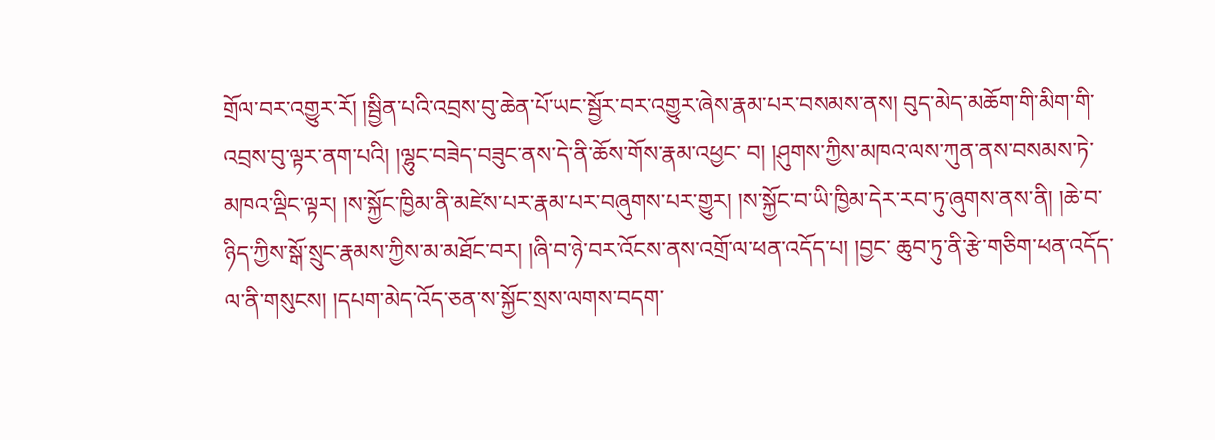གྲོལ་བར་འགྱུར་རོ། །སྦྱིན་པའི་འབྲས་བུ་ཆེན་པོ་ཡང་སྦྱོར་བར་འགྱུར་ཞེས་རྣམ་པར་བསམས་ནས། བུད་མེད་མཆོག་གི་མིག་གི་འབྲས་བུ་ལྟར་ནག་པའི། །ལྷུང་བཟེད་བཟུང་ནས་དེ་ནི་ཆོས་གོས་རྣམ་འཕྱང་ བ། །ཤུགས་ཀྱིས་མཁའ་ལས་ཀུན་ནས་བསམས་ཏེ་མཁའ་ལྡིང་ལྟར། །ས་སྐྱོང་ཁྱིམ་ནི་མཛེས་པར་རྣམ་པར་བཞུགས་པར་གྱུར། །ས་སྐྱོང་བ་ཡི་ཁྱིམ་དེར་རབ་ཏུ་ཞུགས་ནས་ནི། །ཆེ་བ་ཉིད་ཀྱིས་སྒོ་སྲུང་རྣམས་ཀྱིས་མ་མཐོང་བར། །ཞི་བ་ཉེ་བར་འོངས་ནས་འགྲོ་ལ་ཕན་འདོད་པ། །བྱང་ ཆུབ་ཏུ་ནི་རྩེ་གཅིག་ཕན་འདོད་ལ་ནི་གསུངས། །དཔག་མེད་འོད་ཅན་ས་སྐྱོང་སྲས་ལགས་བདག་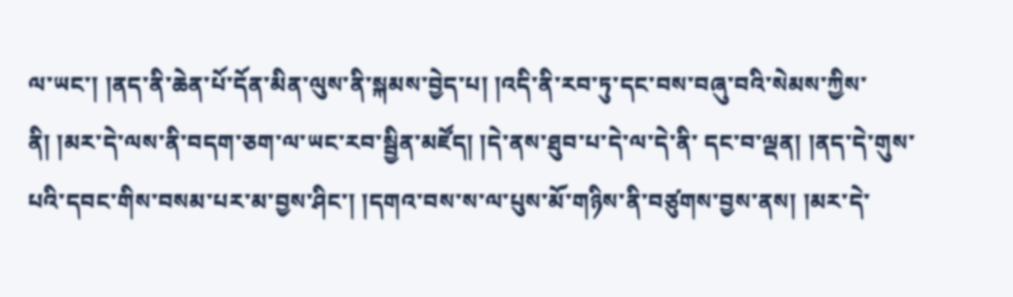ལ་ཡང་། །ནད་ནི་ཆེན་པོ་དོན་མིན་ལུས་ནི་སྐམས་བྱེད་པ། །འདི་ནི་རབ་ཏུ་དང་བས་བཞུ་བའི་སེམས་ཀྱིས་ནི། །མར་དེ་ལས་ནི་བདག་ཅག་ལ་ཡང་རབ་སྦྱིན་མཛོད། །དེ་ནས་ཐུབ་པ་དེ་ལ་དེ་ནི་ དང་བ་ལྡན། །ནད་དེ་གུས་པའི་དབང་གིས་བསམ་པར་མ་བྱས་ཤིང་། །དགའ་བས་ས་ལ་པུས་མོ་གཉིས་ནི་བཙུགས་བྱས་ནས། །མར་དེ་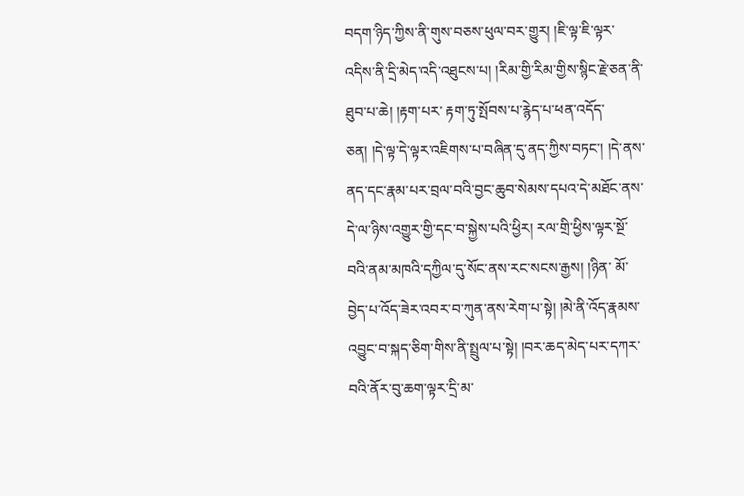བདག་ཉིད་ཀྱིས་ནི་གུས་བཅས་ཕུལ་བར་གྱུར། །ཇི་ལྟ་ཇི་ལྟར་འདིས་ནི་དྲི་མེད་འདི་འཐུངས་པ། །རིམ་གྱི་རིམ་གྱིས་སྙིང་རྗེ་ཅན་ནི་ཐུབ་པ་ཆེ། །རྟག་པར་ རྟག་ཏུ་སྤོབས་པ་རྙེད་པ་ཕན་འདོད་ཅན། །དེ་ལྟ་དེ་ལྟར་འཇིགས་པ་བཞིན་དུ་ནད་ཀྱིས་བཏང་། །དེ་ནས་ནད་དང་རྣམ་པར་བྲལ་བའི་བྱང་ཆུབ་སེམས་དཔའ་དེ་མཐོང་ནས་དེ་ལ་ཉིས་འགྱུར་གྱི་དང་བ་སྐྱེས་པའི་ཕྱིར། རལ་གྲི་ཕྱིས་ལྟར་སྔོ་བའི་ནམ་མཁའི་དཀྱིལ་དུ་སོང་ནས་རང་སངས་རྒྱས། །ཉིན་ མོ་བྱེད་པ་འོད་ཟེར་འབར་བ་ཀུན་ནས་རེག་པ་སྟེ། །མེ་ནི་འོད་རྣམས་འབྱུང་བ་སྐད་ཅིག་གིས་ནི་སྤྲུལ་པ་སྟེ། །བར་ཆད་མེད་པར་དཀར་བའི་ནོར་བུ་ཆག་ལྟར་དྲི་མ་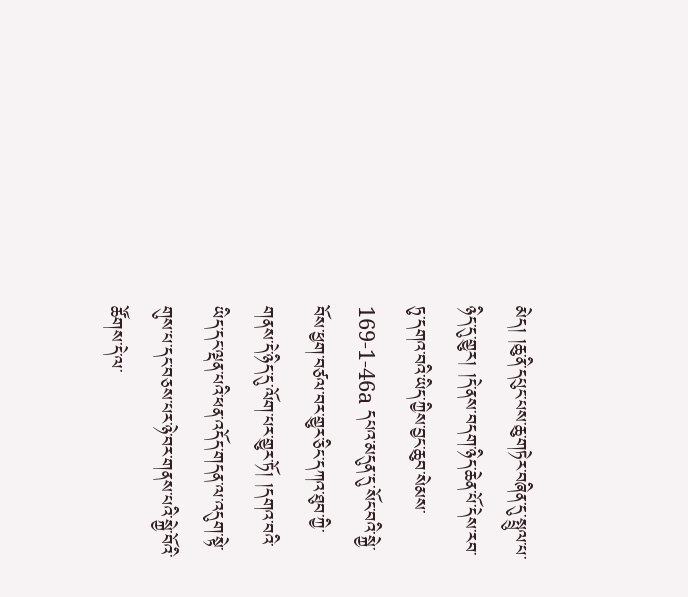མེད། །ཆུ་ནི་དཔུང་པས་ཆུ་གཏེར་བཞིན་དུ་སྤྲུལ་པ་ཉིད་དུ་གྱུར། །དེ་ནས་བདག་ཉིད་ཆེན་པོ་དེས་རབ་ཏུ་དགའ་བའི་ཡིད་ཀྱིས་བྱང་ཆུབ་སེམས་ 169-1-46a དཔའ་མདུན་དུ་སོང་བའི་སྐྱེ་བོས་ཕྱག་བཙལ་བར་གྱུར་ཅིང་དཀའ་ཐུབ་ཀྱི་གནས་དེ་ཉིད་དུ་ལོག་པར་གྱུར་ཏོ། །དགའ་བའི་ཡིད་དང་ལྡན་པའི་ཕན་འདོད་གདན་ལ་འདུག་སྟེ་གུས་པ་དང་བཅས་པར་ཉེ་བར་གནས་པའི་སྐྱེ་བོའི་ཚོགས་དེ་ལ་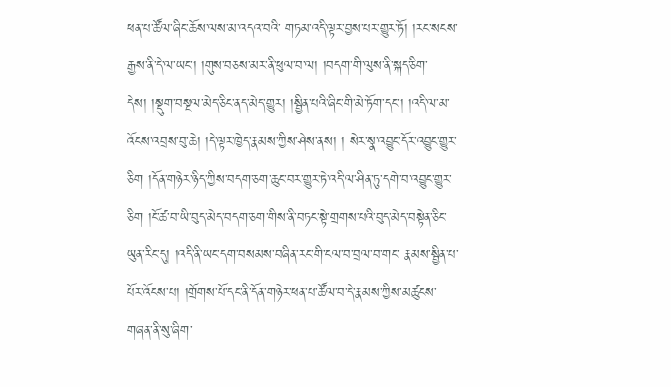ཕན་པ་ཚོལ་ཞིང་ཆོས་ལས་མ་འདའ་བའི་ གཏམ་འདི་ལྟར་བྱས་པར་གྱུར་ཏོ། །རང་སངས་རྒྱས་ནི་དེ་ལ་ཡང་། །གུས་བཅས་མར་ནི་ཕུལ་བ་ལ། །བདག་གི་ལུས་ནི་སྐད་ཅིག་དེས། །སྡུག་བསྔལ་མེད་ཅིང་ནད་མེད་གྱུར། །སྦྱིན་པའི་ཞིང་གི་མེ་ཏོག་དང་། །འདི་ལ་མ་འོངས་འབྲས་བུ་ཆེ། །དེ་ལྟར་ཁྱེད་རྣམས་ཀྱིས་ཤེས་ནས། ། སེར་སྣ་འབྱུང་དོར་འབྱུང་གྱུར་ཅིག །དོན་གཉེར་ཉིད་ཀྱིས་བདག་ཅག་ཆུང་བར་གྱུར་ཏེ་འདི་ལ་ཤིན་ཏུ་དགེ་བ་འབྱུང་གྱུར་ཅིག །ངོ་ཚ་བ་ཡི་བུད་མེད་བདག་ཅག་གིས་ནི་བཏང་སྟེ་གྲགས་པའི་བུད་མེད་བསྟེན་ཅིང་ཡུན་རིང་དུ། །འདི་ནི་ཡང་དག་བསམས་བཞིན་རང་གི་ངལ་བ་བྲལ་བ་གང་ རྣམས་སྦྱིན་པ་པོར་འོངས་པ། །གྲོགས་པོ་དང་ནི་དོན་གཉེར་ཕན་པ་ཚོལ་བ་དེ་རྣམས་ཀྱིས་མཚུངས་གཞན་ནི་སུ་ཞིག་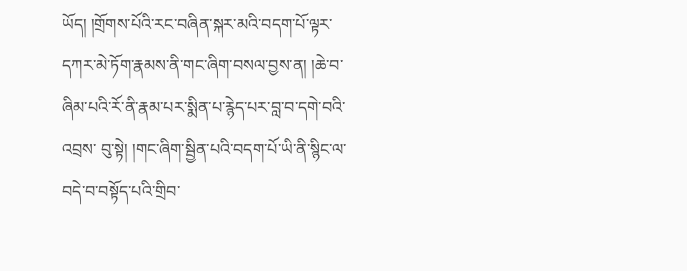ཡོད། །གྲོགས་པོའི་རང་བཞིན་སྐར་མའི་བདག་པོ་ལྟར་དཀར་མེ་ཏོག་རྣམས་ནི་གང་ཞིག་བསལ་བྱས་ན། །ཆེ་བ་ཞིམ་པའི་རོ་ནི་རྣམ་པར་སྨིན་པ་རྙེད་པར་བླ་བ་དགེ་བའི་འབྲས་ བུ་སྟེ། །གང་ཞིག་སྦྱིན་པའི་བདག་པོ་ཡི་ནི་སྙིང་ལ་བདེ་བ་བསྟོད་པའི་གྲིབ་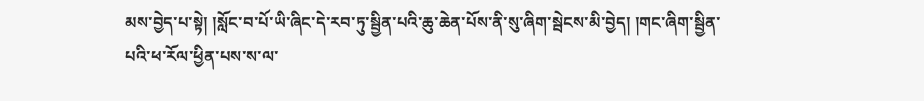མས་བྱེད་པ་སྟེ། །སློང་བ་པོ་ཡི་ཞིང་དེ་རབ་ཏུ་སྦྱིན་པའི་ཆུ་ཆེན་པོས་ནི་སུ་ཞིག་སྦེངས་མི་བྱེད། །གང་ཞིག་སྦྱིན་པའི་ཕ་རོལ་ཕྱིན་པས་ས་ལ་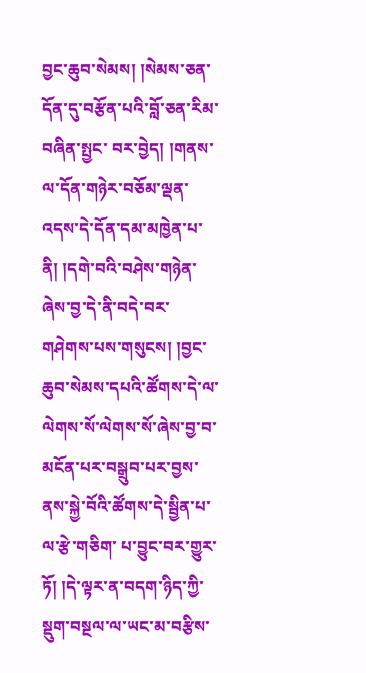བྱང་ཆུབ་སེམས། །སེམས་ཅན་དོན་དུ་བརྩོན་པའི་བློ་ཅན་རིམ་བཞིན་སྤྱང་ བར་བྱེད། །གནས་ལ་དོན་གཉེར་བཅོམ་ལྡན་འདས་དེ་དོན་དམ་མཁྱེན་པ་ནི། །དགེ་བའི་བཤེས་གཉེན་ཞེས་བྱ་དེ་ནི་བདེ་བར་གཤེགས་པས་གསུངས། །བྱང་ཆུབ་སེམས་དཔའི་ཚོགས་དེ་ལ་ལེགས་སོ་ལེགས་སོ་ཞེས་བྱ་བ་མངོན་པར་བསྒྲུབ་པར་བྱས་ནས་སྐྱེ་བོའི་ཚོགས་དེ་སྦྱིན་པ་ལ་རྩེ་གཅིག་ པ་བྱུང་བར་གྱུར་ཏོ། །དེ་ལྟར་ན་བདག་ཉིད་ཀྱི་སྡུག་བསྔལ་ལ་ཡང་མ་བརྩིས་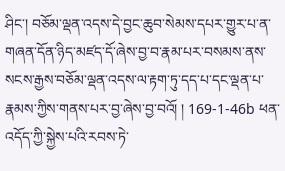ཤིང་། བཅོམ་ལྡན་འདས་དེ་བྱང་ཆུབ་སེམས་དཔར་གྱུར་པ་ན་གཞན་དོན་ཉིད་མཛད་དོ་ཞེས་བྱ་བ་རྣམ་པར་བསམས་ནས་སངས་རྒྱས་བཅོམ་ལྡན་འདས་ལ་རྟག་ཏུ་དད་པ་དང་ལྡན་པ་རྣམས་ཀྱིས་གནས་པར་བྱ་ཞེས་བྱ་བའོ། ། 169-1-46b ཕན་འདོད་ཀྱི་སྐྱེས་པའི་རབས་ཏེ་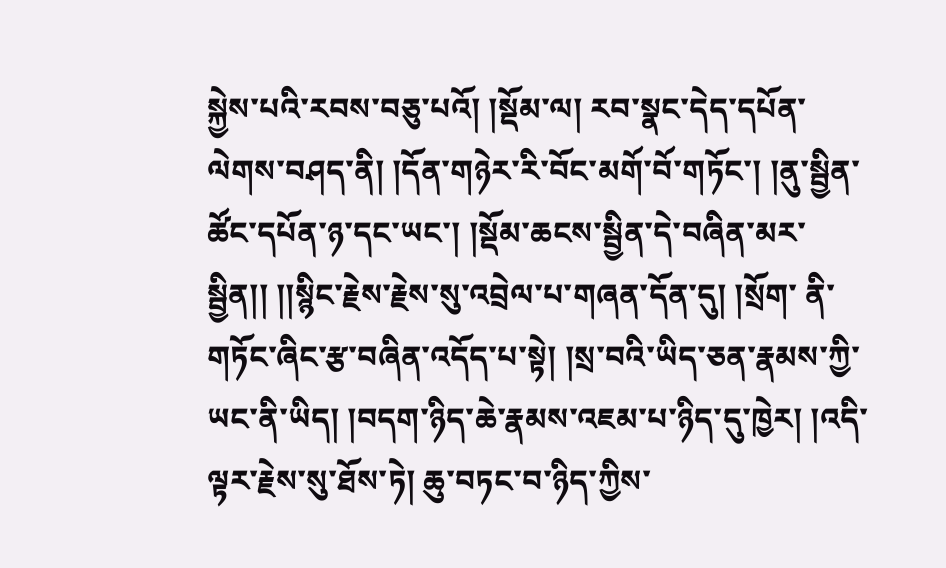སྐྱེས་པའི་རབས་བཅུ་པའོ། །སྡོམ་ལ། རབ་སྣང་དེད་དཔོན་ལེགས་བཤད་ནི། །དོན་གཉེར་རི་བོང་མགོ་བོ་གཏོང་། །ནུ་སྦྱིན་ཚོང་དཔོན་ཉ་དང་ཡང་། །སྡོམ་ཆངས་སྦྱིན་དེ་བཞིན་མར་སྦྱིན།། །།སྙིང་རྗེས་རྗེས་སུ་འབྲེལ་པ་གཞན་དོན་དུ། །སྲོག་ ནི་གཏོང་ཞིང་རྩ་བཞིན་འདོད་པ་སྟེ། །སྲ་བའི་ཡིད་ཅན་རྣམས་ཀྱི་ཡང་ནི་ཡིད། །བདག་ཉིད་ཆེ་རྣམས་འཇམ་པ་ཉིད་དུ་ཁྱེར། །འདི་ལྟར་རྗེས་སུ་ཐོས་ཏེ། ཆུ་བཏང་བ་ཉིད་ཀྱིས་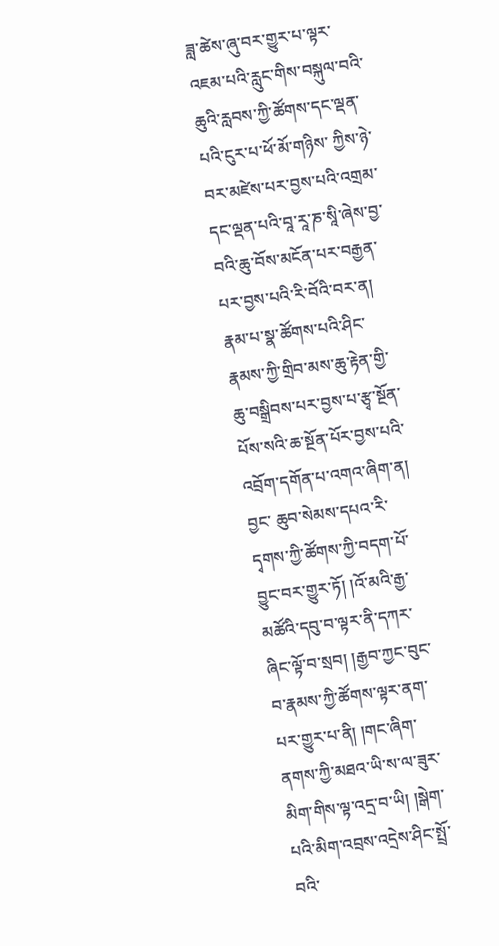ཟླ་ཚེས་ཞུ་བར་གྱུར་པ་ལྟར་འཇམ་པའི་རླུང་གིས་བསྐུལ་བའི་ཆུའི་རླབས་ཀྱི་ཚོགས་དང་ལྡན་པའི་ངུར་པ་ཕོ་མོ་གཉིས་ ཀྱིས་ཉེ་བར་མཛེས་པར་བྱས་པའི་འགྲམ་དང་ལྡན་པའི་བཱ་རཱ་ཎ་སཱི་ཞེས་བྱ་བའི་ཆུ་བོས་མངོན་པར་བརྒྱན་པར་བྱས་པའི་རི་བོའི་བར་ན། རྣམ་པ་སྣ་ཚོགས་པའི་ཤིང་རྣམས་ཀྱི་གྲིབ་མས་ཆུ་རྟེན་གྱི་ཆུ་བསྒྲིབས་པར་བྱས་པ་རྩྭ་སྔོན་པོས་སའི་ཆ་སྔོན་པོར་བྱས་པའི་འབྲོག་དགོན་པ་འགའ་ཞིག་ན། བྱང་ ཆུབ་སེམས་དཔའ་རི་དྭགས་ཀྱི་ཚོགས་ཀྱི་བདག་པོ་བྱུང་བར་གྱུར་ཏོ། །འོ་མའི་རྒྱ་མཚོའི་དབུ་བ་ལྟར་ནི་དཀར་ཞིང་ལྟོ་བ་སྲབ། །རྒྱབ་ཀྱང་བུང་བ་རྣམས་ཀྱི་ཚོགས་ལྟར་ནག་པར་གྱུར་པ་ནི། །གང་ཞིག་ནགས་ཀྱི་མཐའ་ཡི་ས་ལ་ཟུར་མིག་གིས་ལྟ་འདྲ་བ་ཡི། །སྒེག་པའི་མིག་འབྲས་འདྲེས་ཤིང་སྤྲོ་བའི་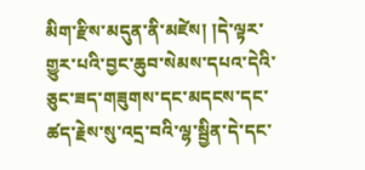མིག་རྫིས་མདུན་ནི་མཛེས། །དེ་ལྟར་གྱུར་པའི་བྱང་ཆུབ་སེམས་དཔའ་དེའི་ཅུང་ཟད་གཟུགས་དང་མདངས་དང་ཚད་རྗེས་སུ་འདྲ་བའི་ལྷ་སྦྱིན་དེ་དང་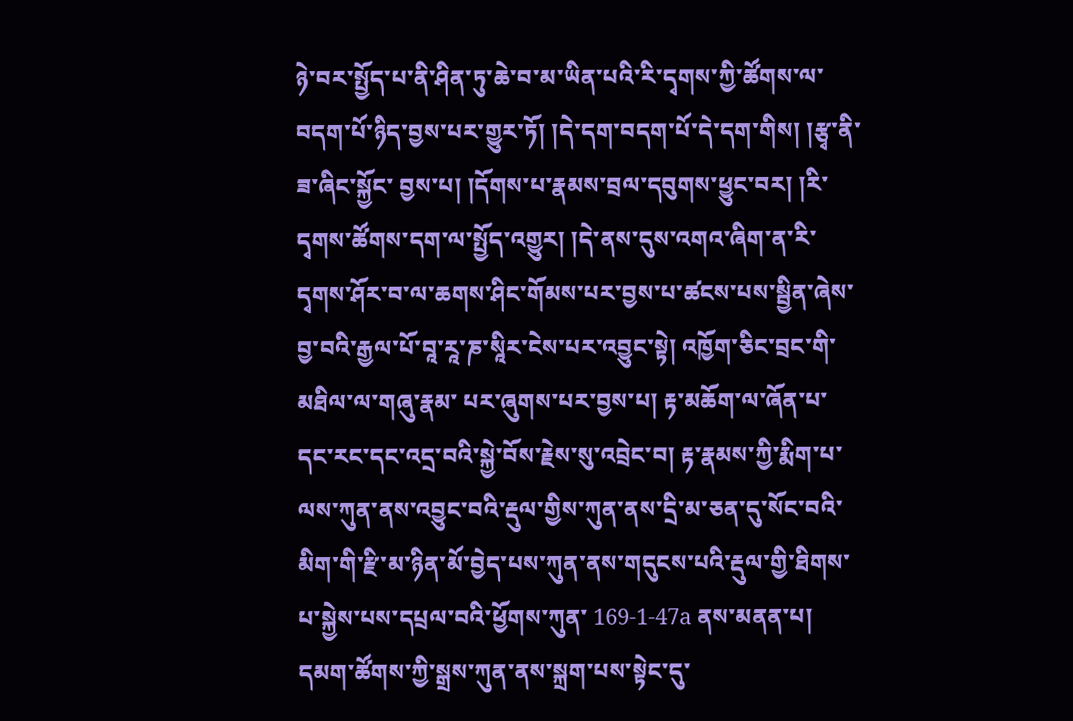ཉེ་བར་སྤྱོད་པ་ནི་ཤིན་ཏུ་ཆེ་བ་མ་ཡིན་པའི་རི་དྭགས་ཀྱི་ཚོགས་ལ་བདག་པོ་ཉིད་བྱས་པར་གྱུར་ཏོ། །དེ་དག་བདག་པོ་དེ་དག་གིས། །རྩྭ་ནི་ཟ་ཞིང་སྐྱོང་ བྱས་པ། །དོགས་པ་རྣམས་བྲལ་དབུགས་ཕྱུང་བར། །རི་དྭགས་ཚོགས་དག་ལ་སྤྱོད་འགྱུར། །དེ་ནས་དུས་འགའ་ཞིག་ན་རི་དྭགས་ཤོར་བ་ལ་ཆགས་ཤིང་གོམས་པར་བྱས་པ་ཚངས་པས་སྦྱིན་ཞེས་བྱ་བའི་རྒྱལ་པོ་བཱ་རཱ་ཎ་སཱིར་ངེས་པར་འབྱུང་སྟེ། འཁྱོག་ཅིང་བྲང་གི་མཐིལ་ལ་གཞུ་རྣམ་ པར་ཞུགས་པར་བྱས་པ། རྟ་མཆོག་ལ་ཞོན་པ་དང་རང་དང་འདྲ་བའི་སྐྱེ་བོས་རྗེས་སུ་འབྲེང་བ། རྟ་རྣམས་ཀྱི་རྨིག་པ་ལས་ཀུན་ནས་འབྱུང་བའི་རྡུལ་གྱིས་ཀུན་ནས་དྲི་མ་ཅན་དུ་སོང་བའི་མིག་གི་རྫི་མ་ཉིན་མོ་བྱེད་པས་ཀུན་ནས་གདུངས་པའི་རྡུལ་གྱི་ཐིགས་པ་སྐྱེས་པས་དཔྲལ་བའི་ཕྱོགས་ཀུན་ 169-1-47a ནས་མནན་པ། དམག་ཚོགས་ཀྱི་སྒྲས་ཀུན་ནས་སྐྲག་པས་སྟེང་དུ་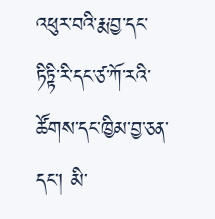འཕུར་བའི་རྨ་བྱ་དང་ཏིཏྟི་རི་དང་ཙ་ཀོ་རའི་ཚོགས་དང་ཁྱིམ་བྱ་ཅན་དང་། མི་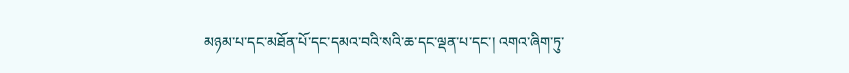མཉམ་པ་དང་མཐོན་པོ་དང་དམའ་བའི་སའི་ཆ་དང་ལྡན་པ་དང་། འགའ་ཞིག་ཏུ་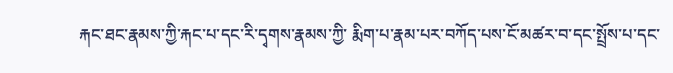རྐང་ཐང་རྣམས་ཀྱི་རྐང་པ་དང་རི་དྭགས་རྣམས་ཀྱི་ རྨིག་པ་རྣམ་པར་བཀོད་པས་ངོ་མཚར་བ་དང་སྤྲོས་པ་དང་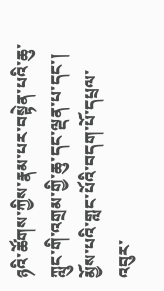ཉའི་ཚོགས་ཀྱིས་རྣམ་པར་བསྟེན་པའི་ཆུ་ཀླུང་གི་འགྲམ་གྱི་ཆུ་དང་ལྡན་པ་དང་། མྱོས་པའི་གླང་པོའི་བདག་པོ་དཔྲལ་འབུར་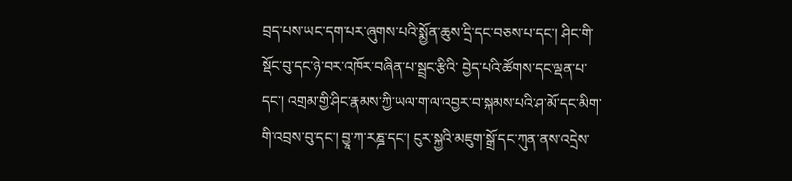བྲད་པས་ཡང་དག་པར་ཞུགས་པའི་སྨྱོན་ཆུས་དྲི་དང་བཅས་པ་དང་། ཤིང་གི་སྡོང་བུ་དང་ཉེ་བར་འཁོར་བཞིན་པ་སྦྲང་རྩིའི་ བྱེད་པའི་ཚོགས་དང་ལྡན་པ་དང་། འགྲམ་གྱི་ཤིང་རྣམས་ཀྱི་ཡལ་ག་ལ་འབྱར་བ་སྐམས་པའི་ཤ་མོ་དང་མིག་གི་འབྲས་བུ་དང་། བྱཱ་ཀ་རཎྜ་དང་། ངུར་སྐྱའི་མཇུག་སྒྲོ་དང་ཀུན་ནས་འདྲེས་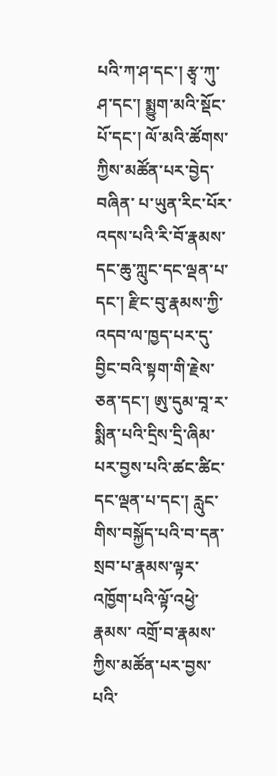པའི་ཀ་ཤ་དང་། རྩྭ་ཀུ་ཤ་དང་། སྨྱུག་མའི་སྡོང་པོ་དང་། ལོ་མའི་ཚོགས་ཀྱིས་མཚོན་པར་བྱེད་བཞིན་ པ་ཡུན་རིང་པོར་འདས་པའི་རི་བོ་རྣམས་དང་ཆུ་ཀླུང་དང་ལྡན་པ་དང་། རྫིང་བུ་རྣམས་ཀྱི་འདབ་ལ་ཁྱད་པར་དུ་བྱིང་བའི་སྟག་གི་རྗེས་ཅན་དང་། ཨུ་དུམ་བཱ་ར་སྨིན་པའི་དྲིས་དྲི་ཞིམ་པར་བྱས་པའི་ཚང་ཚིང་དང་ལྡན་པ་དང་། རླུང་གིས་བསྐྱོད་པའི་བ་དན་སྲབ་པ་རྣམས་ལྟར་འཁྱོག་པའི་ལྟོ་འཕྱེ་རྣམས་ འགྲོ་བ་རྣམས་ཀྱིས་མཚོན་པར་བྱས་པའི་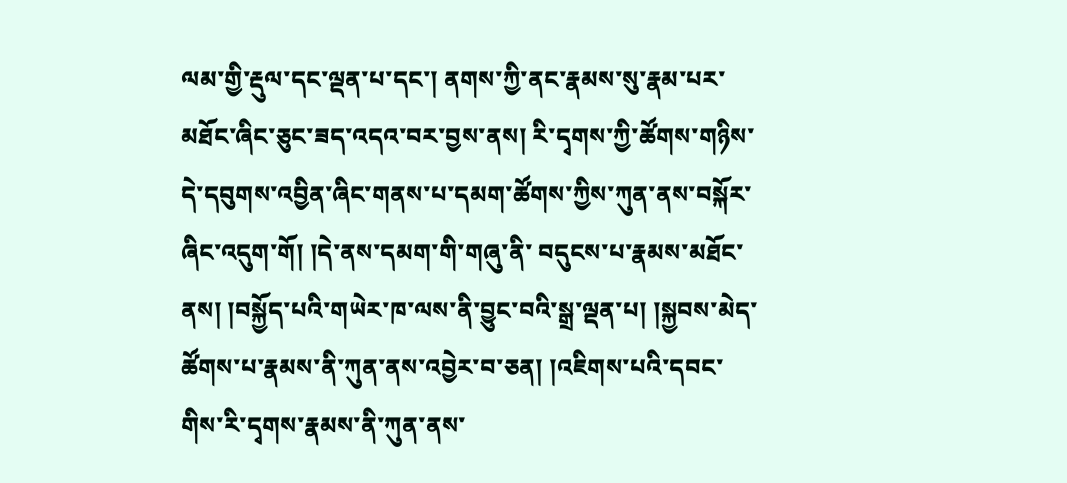ལམ་གྱི་རྡུལ་དང་ལྡན་པ་དང་། ནགས་ཀྱི་ནང་རྣམས་སུ་རྣམ་པར་མཐོང་ཞིང་ཅུང་ཟད་འདའ་བར་བྱས་ནས། རི་དྭགས་ཀྱི་ཚོགས་གཉིས་དེ་དབུགས་འབྱིན་ཞིང་གནས་པ་དམག་ཚོགས་ཀྱིས་ཀུན་ནས་བསྐོར་ཞིང་འདུག་གོ། །དེ་ནས་དམག་གི་གཞུ་ནི་ བདུངས་པ་རྣམས་མཐོང་ནས། །བསྐྱོད་པའི་གཡེར་ཁ་ལས་ནི་བྱུང་བའི་སྒྲ་ལྡན་པ། །སྐྱབས་མེད་ཚོགས་པ་རྣམས་ནི་ཀུན་ནས་འབྱེར་བ་ཅན། །འཇིགས་པའི་དབང་གིས་རི་དྭགས་རྣམས་ནི་ཀུན་ནས་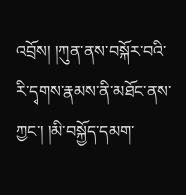འབྲོས། །ཀུན་ནས་བསྐོར་བའི་རི་དྭགས་རྣམས་ནི་མཐོང་ནས་ཀྱང་། །མི་བསྐྱོད་དམག་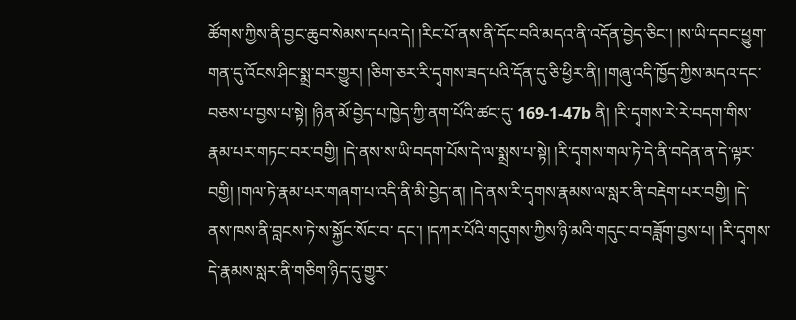ཚོགས་ཀྱིས་ནི་བྱང་ཆུབ་སེམས་དཔའ་དེ། །རིང་པོ་ནས་ནི་དོང་བའི་མདའ་ནི་འདོན་བྱེད་ཅིང་། །ས་ཡི་དབང་ཕྱུག་གན་དུ་འོངས་ཤིང་སྨྲ་བར་གྱུར། །ཅིག་ཅར་རི་དྭགས་ཟད་པའི་དོན་དུ་ཅི་ཕྱིར་ནི། །གཞུ་འདི་ཁྱོད་ཀྱིས་མདའ་དང་བཅས་པ་བྱས་པ་སྟེ། །ཉིན་མོ་བྱེད་པ་ཁྱེད་ཀྱི་ནག་པོའི་ཚང་དུ་ 169-1-47b ནི། །རི་དྭགས་རེ་རེ་བདག་གིས་རྣམ་པར་གཏང་བར་བགྱི། །དེ་ནས་ས་ཡི་བདག་པོས་དེ་ལ་སྨྲས་པ་སྟེ། །རི་དྭགས་གལ་ཏེ་དེ་ནི་བདེན་ན་དེ་ལྟར་བགྱི། །གལ་ཏེ་རྣམ་པར་གཞག་པ་འདི་ནི་མི་བྱེད་ན། །དེ་ནས་རི་དྭགས་རྣམས་ལ་སླར་ནི་བརྡེག་པར་བགྱི། །དེ་ནས་ཁས་ནི་བླངས་ཏེ་ས་སྐྱོང་སོང་བ་ དང་། །དཀར་པོའི་གདུགས་ཀྱིས་ཉི་མའི་གདུང་བ་བཟློག་བྱས་པ། །རི་དྭགས་དེ་རྣམས་སླར་ནི་གཅིག་ཉིད་དུ་གྱུར་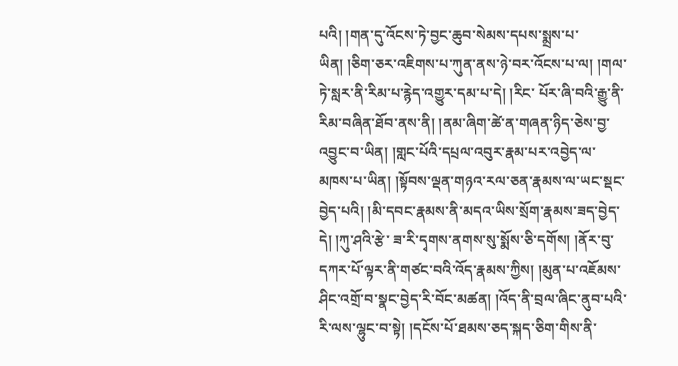པའི། །གན་དུ་འོངས་ཏེ་བྱང་ཆུབ་སེམས་དཔས་སྨྲས་པ་ཡིན། །ཅིག་ཅར་འཇིགས་པ་ཀུན་ནས་ཉེ་བར་འོངས་པ་ལ། །གལ་ཏེ་སླར་ནི་རིམ་པ་རྙེད་འགྱུར་དམ་པ་དེ། །རིང་ པོར་ཞི་བའི་རྒྱུ་ནི་རིམ་བཞིན་ཐོབ་ནས་ནི། །ནམ་ཞིག་ཚེ་ན་གཞན་ཉིད་ཅེས་བྱ་འབྱུང་བ་ཡིན། །གླང་པོའི་དཔྲལ་འབུར་རྣམ་པར་འབྱེད་ལ་མཁས་པ་ཡིན། །སྟོབས་ལྡན་གཉའ་རལ་ཅན་རྣམས་ལ་ཡང་སྡང་བྱེད་པའི། །མི་དབང་རྣམས་ནི་མདའ་ཡིས་སྲོག་རྣམས་ཟད་བྱེད་དེ། །ཀུ་ཤའི་རྩེ་ ཟ་རི་དྭགས་ནགས་སུ་སྨོས་ཅི་དགོས། །ནོར་བུ་དཀར་པོ་ལྟར་ནི་གཙང་བའི་འོད་རྣམས་ཀྱིས། །མུན་པ་འཇོམས་ཤིང་འགྲོ་བ་སྣང་བྱེད་རི་བོང་མཚན། །འོད་ནི་བྲལ་ཞིང་ནུབ་པའི་རི་ལས་ལྷུང་བ་སྟེ། །དངོས་པོ་ཐམས་ཅད་སྐད་ཅིག་གིས་ནི་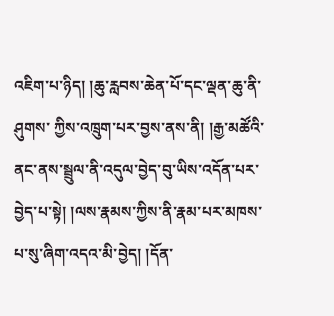འཇིག་པ་ཉིད། །ཆུ་རླབས་ཆེན་པོ་དང་ལྡན་ཆུ་ནི་ཤུགས་ ཀྱིས་འཁྲུག་པར་བྱས་ནས་ནི། །རྒྱ་མཚོའི་ནང་ནས་སྦྲུལ་ནི་འདུལ་བྱེད་བུ་ཡིས་འདོན་པར་བྱེད་པ་སྟེ། །ལས་རྣམས་ཀྱིས་ནི་རྣམ་པར་མཁས་པ་སུ་ཞིག་འདའ་མི་བྱེད། །དོན་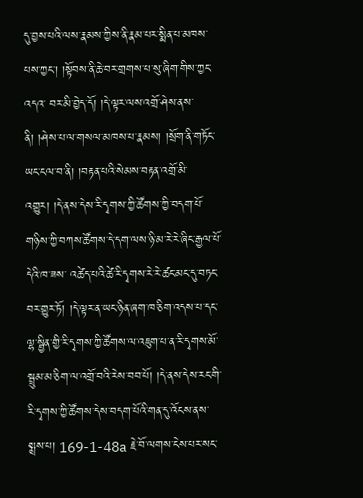དུ་བྱས་པའི་ལས་རྣམས་ཀྱིས་ནི་རྣམ་པར་སྨིན་པ་མཁས་པས་ཀྱང་། །སྟོབས་ནི་ཆེ་བར་གྲགས་པ་སུ་ཞིག་གིས་ཀྱང་འདའ་ བར་མི་བྱེད་དོ། །དེ་ལྟར་ལས་འགྲོ་ཤེས་ནས་ནི། །ཤེས་པ་ལ་གསལ་མཁས་པ་རྣམས། །སྲོག་ནི་གཏོང་ཡང་ངལ་བ་ནི། །བརྟན་པའི་སེམས་བརྟན་འགྲོ་མི་འགྱུར། །དེ་ནས་དེས་རི་དྭགས་ཀྱི་ཚོགས་ཀྱི་བདག་པོ་གཉིས་ཀྱི་བཀས་ཚོགས་དེ་དག་ལས་ཉི་མ་རེ་རེ་ཞིང་རྒྱལ་པོ་དེའི་ཁ་ཟས་ འཚེད་པའི་ཚེ་རི་དྭགས་རེ་རེ་ཚང་མང་དུ་བཏང་བར་གྱུར་ཏོ། །དེ་ལྟར་ན་ཡང་ཉིན་ཞག་ཁ་ཅིག་འདས་པ་དང་ལྷ་སྦྱིན་གྱི་རི་དྭགས་ཀྱི་ཚོགས་ལ་འཇུག་པ་ན་རི་དྭགས་མོ་སྦྲུམ་མ་ཅིག་ལ་འགྲོ་བའི་རེས་བབ་པོ། །དེ་ནས་དེས་རང་གི་རི་དྭགས་ཀྱི་ཚོགས་དེས་བདག་པོའི་གན་དུ་འོངས་ནས་སྨྲས་པ། 169-1-48a རྗེ་བོ་ལགས་ངེས་པར་སང་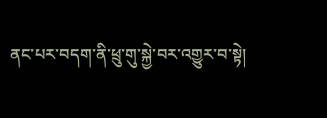ནང་པར་བདག་ནི་ཕྲུ་གུ་སྐྱེ་བར་འགྱུར་བ་སྟེ།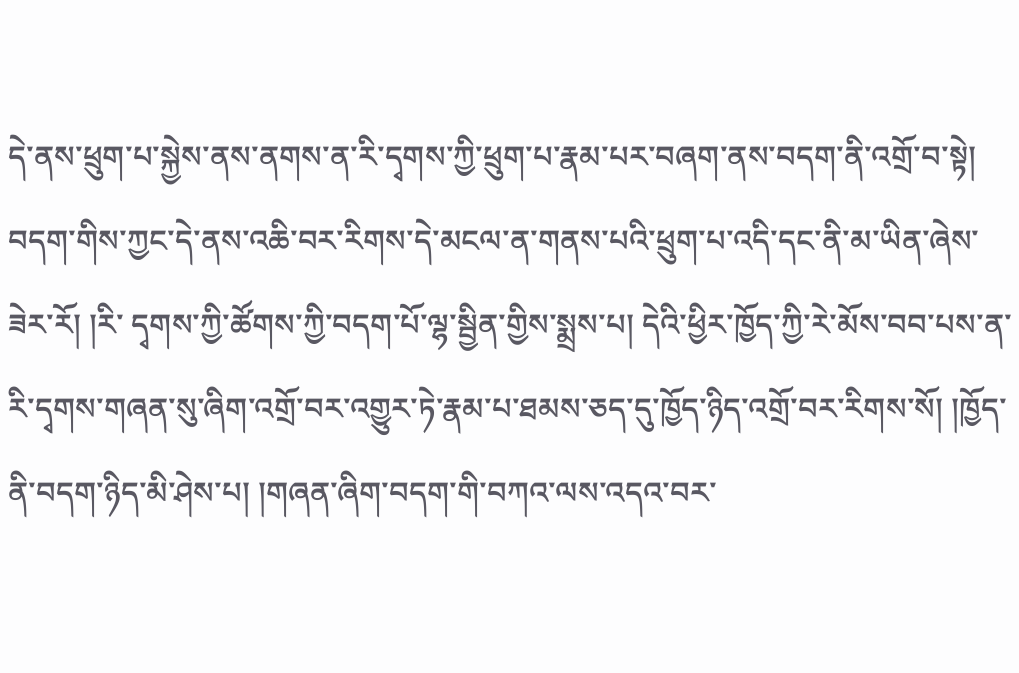དེ་ནས་ཕྲུག་པ་སྐྱེས་ནས་ནགས་ན་རི་དྭགས་ཀྱི་ཕྲུག་པ་རྣམ་པར་བཞག་ནས་བདག་ནི་འགྲོ་བ་སྟེ། བདག་གིས་ཀྱང་དེ་ནས་འཆི་བར་རིགས་དེ་མངལ་ན་གནས་པའི་ཕྲུག་པ་འདི་དང་ནི་མ་ཡིན་ཞེས་ཟེར་རོ། །རི་ དྭགས་ཀྱི་ཚོགས་ཀྱི་བདག་པོ་ལྷ་སྦྱིན་གྱིས་སྨྲས་པ། དེའི་ཕྱིར་ཁྱོད་ཀྱི་རེ་མོས་བབ་པས་ན་རི་དྭགས་གཞན་སུ་ཞིག་འགྲོ་བར་འགྱུར་ཏེ་རྣམ་པ་ཐམས་ཅད་དུ་ཁྱོད་ཉིད་འགྲོ་བར་རིགས་སོ། །ཁྱོད་ནི་བདག་ཉིད་མི་ཤེས་པ། །གཞན་ཞིག་བདག་གི་བཀའ་ལས་འདའ་བར་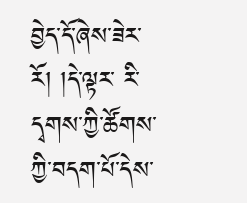བྱེད་དོ་ཞེས་ཟེར་རོ། །དེ་ལྟར་ རི་དྭགས་ཀྱི་ཚོགས་ཀྱི་བདག་པོ་དེས་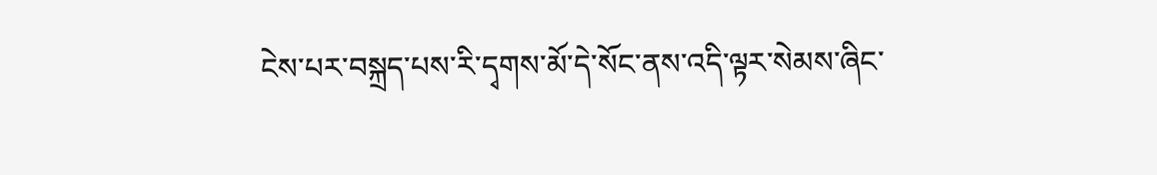ངེས་པར་བསྐྲད་པས་རི་དྭགས་མོ་དེ་སོང་ནས་འདི་ལྟར་སེམས་ཞིང་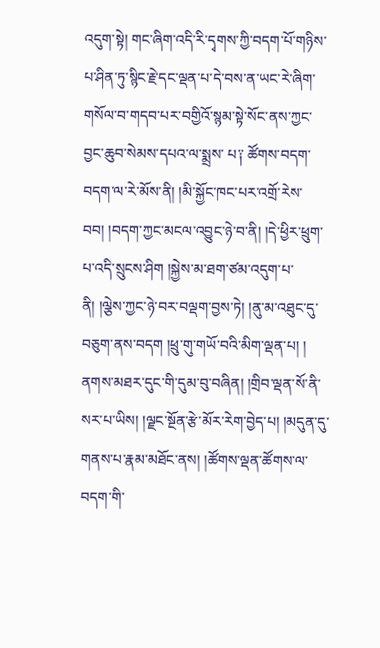འདུག་སྟེ། གང་ཞིག་འདི་རི་དྭགས་ཀྱི་བདག་པོ་གཉིས་པ་ཤིན་ཏུ་སྙིང་རྗེ་དང་ལྡན་པ་དེ་བས་ན་ཡང་རེ་ཞིག་གསོལ་བ་གདབ་པར་བགྱིའོ་སྙམ་སྟེ་སོང་ནས་ཀྱང་བྱང་ཆུབ་སེམས་དཔའ་ལ་སྨྲས་ པ༑ ཚོགས་བདག་བདག་ལ་རེ་མོས་ནི། །མི་སྐྱོང་ཁང་པར་འགྲོ་རེས་བབ། །བདག་ཀྱང་མངལ་འབྱུང་ཉེ་བ་ནི། །དེ་ཕྱིར་ཕྲུག་པ་འདི་སྲུངས་ཤིག །སྐྱེས་མ་ཐག་ཙམ་འདུག་པ་ནི། །ལྕེས་ཀྱང་ཉེ་བར་བལྡག་བྱས་ཏེ། །ནུ་མ་འཐུང་དུ་བཅུག་ནས་བདག །ཕྲུ་གུ་གཡོ་བའི་མིག་ལྡན་པ། ། ནགས་མཐར་དུང་གི་དུམ་བུ་བཞིན། །གྲིབ་ལྡན་སོ་ནི་སར་པ་ཡིས། །ལྗང་སྔོན་རྩེ་མོར་རེག་བྱེད་པ། །མདུན་དུ་གནས་པ་རྣམ་མཐོང་ནས། །ཚོགས་ལྡན་ཚོགས་ལ་བདག་གི་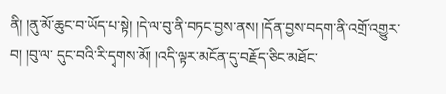ནི། །ནུ་མོ་ཆུང་བ་ཡོད་པ་སྟེ། །དེ་ལ་བུ་ནི་བཏང་བྱས་ནས། །དོན་བྱས་བདག་ནི་འགྲོ་འགྱུར་བ། །བུ་ལ་ དུང་བའི་རི་དྭགས་མོ། །འདི་ལྟར་མངོན་དུ་བརྗོད་ཅིང་མཐོང་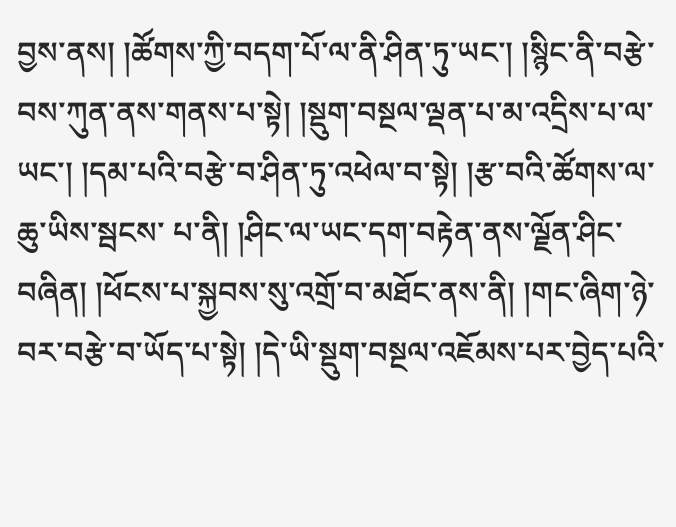བྱས་ནས། །ཚོགས་ཀྱི་བདག་པོ་ལ་ནི་ཤིན་ཏུ་ཡང་། །སྙིང་ནི་བརྩེ་བས་ཀུན་ནས་གནས་པ་སྟེ། །སྡུག་བསྔལ་ལྡན་པ་མ་འདྲིས་པ་ལ་ཡང་། །དམ་པའི་བརྩེ་བ་ཤིན་ཏུ་འཕེལ་བ་སྟེ། །རྩ་བའི་ཚོགས་ལ་ཆུ་ཡིས་སྦངས་ པ་ནི། །ཤིང་ལ་ཡང་དག་བརྟེན་ནས་ལྗོན་ཤིང་བཞིན། །ཕོངས་པ་སྐྱབས་སུ་འགྲོ་བ་མཐོང་ནས་ནི། །གང་ཞིག་ཉེ་བར་བརྩེ་བ་ཡོད་པ་སྟེ། །དེ་ཡི་སྡུག་བསྔལ་འཇོམས་པར་བྱེད་པའི་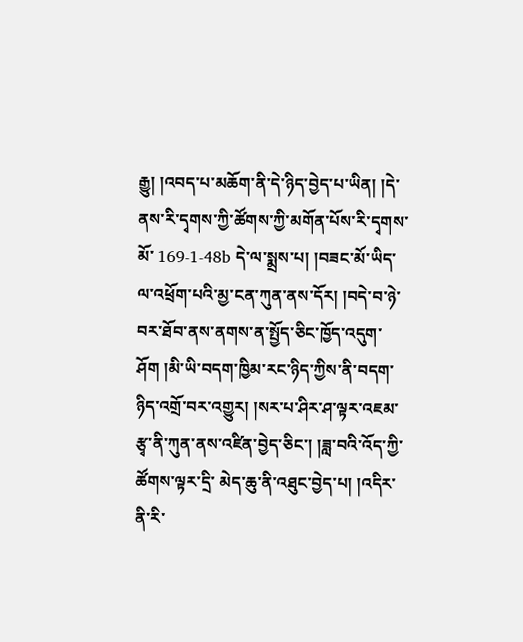རྒྱུ། །འབད་པ་མཆོག་ནི་དེ་ཉིད་བྱེད་པ་ཡིན། །དེ་ནས་རི་དྭགས་ཀྱི་ཚོགས་ཀྱི་མགོན་པོས་རི་དྭགས་མོ་ 169-1-48b དེ་ལ་སྨྲས་པ། །བཟང་མོ་ཡིད་ལ་འཕྲོག་པའི་མྱ་ངན་ཀུན་ནས་དོར། །བདེ་བ་ཉེ་བར་ཐོབ་ནས་ནགས་ན་སྤྱོད་ཅིང་ཁྱོད་འདུག་ཤོག །མི་ཡི་བདག་ཁྱིམ་རང་ཉིད་ཀྱིས་ནི་བདག་ཉིད་འགྲོ་བར་འགྱུར། །སར་པ་ཤིར་ཤ་ལྟར་འཇམ་རྩྭ་ནི་ཀུན་ནས་འཛིན་བྱེད་ཅིང་། །ཟླ་བའི་འོད་ཀྱི་ཚོགས་ལྟར་དྲི་ མེད་ཆུ་ནི་འཐུང་བྱེད་པ། །འདིར་ནི་རི་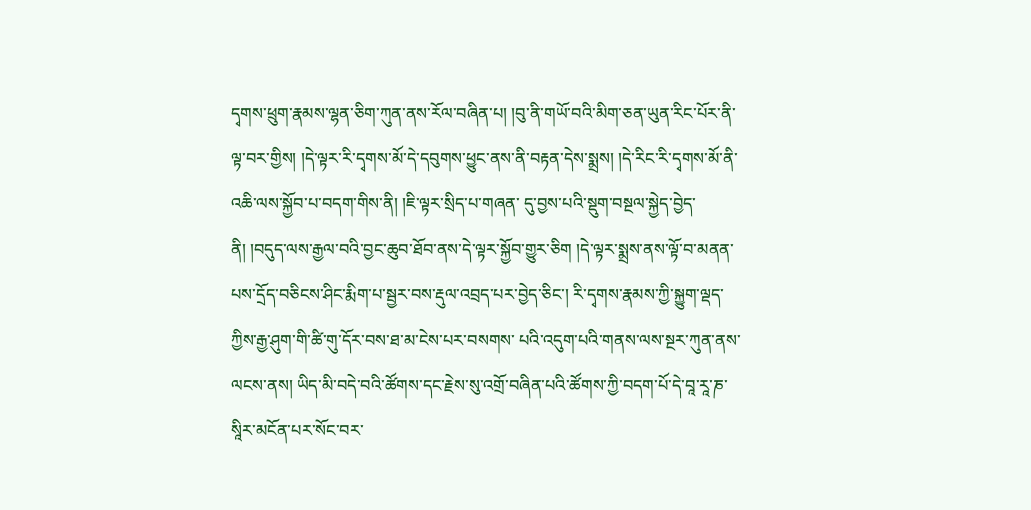དྭགས་ཕྲུག་རྣམས་ལྷན་ཅིག་ཀུན་ནས་རོལ་བཞིན་པ། །བུ་ནི་གཡོ་བའི་མིག་ཅན་ཡུན་རིང་པོར་ནི་ལྟ་བར་གྱིས། །དེ་ལྟར་རི་དྭགས་མོ་དེ་དབུགས་ཕྱུང་ནས་ནི་བརྟན་དེས་སྨྲས། །དེ་རིང་རི་དྭགས་མོ་ནི་འཆི་ལས་སྐྱོབ་པ་བདག་གིས་ནི། །ཇི་ལྟར་སྲིད་པ་གཞན་ དུ་བྱས་པའི་སྡུག་བསྔལ་སྐྱེད་བྱེད་ནི། །བདུད་ལས་རྒྱལ་བའི་བྱང་ཆུབ་ཐོབ་ནས་དེ་ལྟར་སྐྱོབ་གྱུར་ཅིག །དེ་ལྟར་སྨྲས་ནས་ལྟོ་བ་མནན་པས་དྲོད་བཅིངས་ཤིང་རྨིག་པ་སྦྱར་བས་རྡུལ་འབྲད་པར་བྱེད་ཅིང་། རི་དྭགས་རྣམས་ཀྱི་སྐྱུག་ལྡད་ཀྱིས་རྒྱ་ཤུག་གི་ཚི་གུ་དོར་བས་ཐ་མ་ངེས་པར་བསགས་ པའི་འདུག་པའི་གནས་ལས་སྔར་ཀུན་ནས་ལངས་ནས། ཡིད་མི་བདེ་བའི་ཚོགས་དང་རྗེས་སུ་འགྲོ་བཞིན་པའི་ཚོགས་ཀྱི་བདག་པོ་དེ་བཱ་རཱ་ཎ་སཱིར་མངོན་པར་སོང་བར་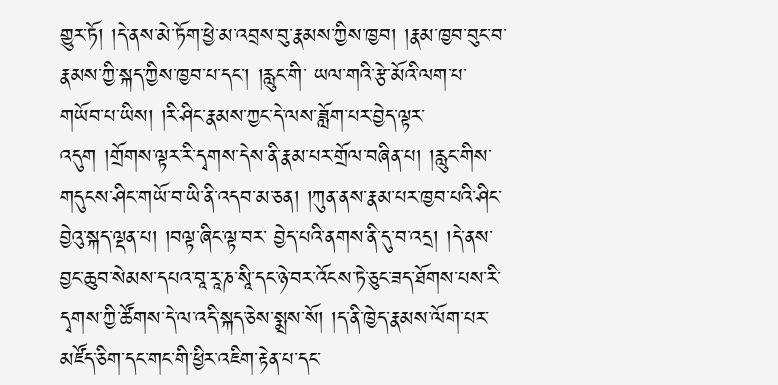གྱུར་ཏོ། །དེ་ནས་མེ་ཏོག་ཕྱེ་མ་འབྲས་བུ་རྣམས་ཀྱིས་ཁྱབ། །རྣམ་ཁྱབ་བུང་བ་རྣམས་ཀྱི་སྐད་ཀྱིས་ཁྱབ་པ་དང་། །རླུང་གི་ ཡལ་གའི་རྩེ་མོའི་ལག་པ་གཡོབ་པ་ཡིས། །རི་ཤིང་རྣམས་ཀྱང་དེ་ལས་ཟློག་པར་བྱེད་ལྟར་འདུག །གྲོགས་ལྟར་རི་དྭགས་དེས་ནི་རྣམ་པར་གྲོལ་བཞིན་པ། །རླུང་གིས་གདུངས་ཤིང་གཡོ་བ་ཡི་ནི་འདབ་མ་ཅན། །ཀུན་ནས་རྣམ་པར་ཁྱབ་པའི་ཤིང་བྱེའུ་སྐད་ལྡན་པ། །བལྟ་ཞིང་ལྟ་བར་ བྱེད་པའི་ནགས་ནི་དུ་བ་འདྲ། །དེ་ནས་བྱང་ཆུབ་སེམས་དཔའ་བཱ་རཱ་ཎ་སཱི་དང་ཉེ་བར་འོངས་ཏེ་ཅུང་ཟད་ཐོགས་པས་རི་དྭགས་ཀྱི་ཚོགས་དེ་ལ་འདི་སྐད་ཅེས་སྨྲས་སོ། །ད་ནི་ཁྱེད་རྣམས་ལོག་པར་མཛོད་ཅིག་དང་གང་གི་ཕྱིར་འཇིག་རྟེན་པ་དང་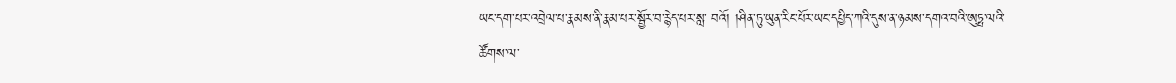ཡང་དག་པར་འབྲེལ་པ་རྣམས་ནི་རྣམ་པར་སྦྱོར་བ་རྙེད་པར་སླ་ བའོ། །ཤིན་ཏུ་ཡུན་རིང་པོར་ཡང་དཔྱིད་ཀའི་དུས་ན་ཉམས་དགའ་བའི་ཨུཏྤ་ལའི་ཚོགས་ལ་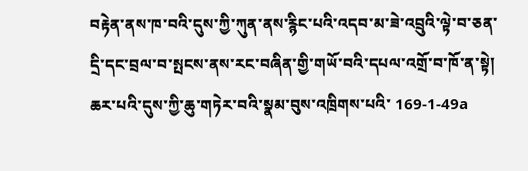བརྟེན་ནས་ཁ་བའི་དུས་ཀྱི་ཀུན་ནས་རྙིང་པའི་འདབ་མ་ཟེ་འབྲུའི་ལྟེ་བ་ཅན་དྲི་དང་བྲལ་བ་སྤངས་ནས་རང་བཞིན་གྱི་གཡོ་བའི་དཔལ་འགྲོ་བ་ཁོ་ན་སྟེ། ཆར་པའི་དུས་ཀྱི་ཆུ་གཏེར་བའི་སྣམ་བུས་འཁྲིགས་པའི་ 169-1-49a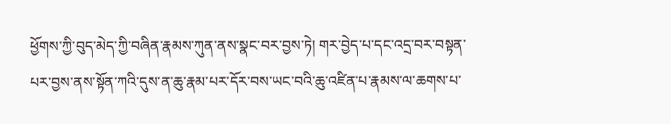ཕྱོགས་ཀྱི་བུད་མེད་ཀྱི་བཞིན་རྣམས་ཀུན་ནས་སྣང་བར་བྱས་ཏེ། གར་བྱེད་པ་དང་འདྲ་བར་བསྟན་པར་བྱས་ནས་སྟོན་ཀའི་དུས་ན་ཆུ་རྣམ་པར་དོར་བས་ཡང་བའི་ཆུ་འཛིན་པ་རྣམས་ལ་ཆགས་པ་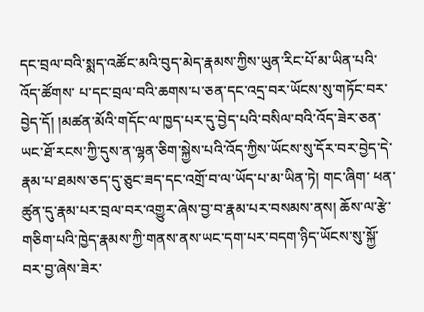དང་བྲལ་བའི་སྨད་འཚོང་མའི་བུད་མེད་རྣམས་ཀྱིས་ཡུན་རིང་པོ་མ་ཡིན་པའི་འོད་ཚོགས་ པ་དང་བྲལ་བའི་ཆགས་པ་ཅན་དང་འདྲ་བར་ཡོངས་སུ་གཏོང་བར་བྱེད་དོ། །མཚན་མོའི་གདོང་ལ་ཁྱད་པར་དུ་བྱེད་པའི་བསིལ་བའི་འོད་ཟེར་ཅན་ཡང་ཐོ་རངས་ཀྱི་དུས་ན་ལྷན་ཅིག་སྐྱེས་པའི་འོད་ཀྱིས་ཡོངས་སུ་དོར་བར་བྱེད་དེ་རྣམ་པ་ཐམས་ཅད་དུ་ཅུང་ཟད་དང་འགྲོ་བ་ལ་ཡོད་པ་མ་ཡིན་ཏེ། གང་ཞིག་ ཕན་ཚུན་དུ་རྣམ་པར་བྲལ་བར་འགྱུར་ཞེས་བྱ་བ་རྣམ་པར་བསམས་ནས། ཆོས་ལ་རྩེ་གཅིག་པའི་ཁྱེད་རྣམས་ཀྱི་གནས་ནས་ཡང་དག་པར་བདག་ཉིད་ཡོངས་སུ་སྐྱོ་བར་བྱ་ཞེས་ཟེར་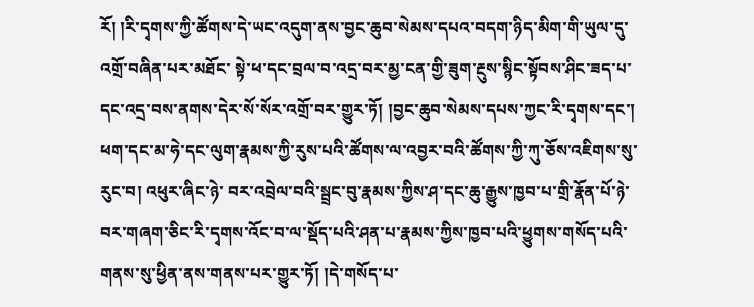རོ། །རི་དྭགས་ཀྱི་ཚོགས་དེ་ཡང་འདུག་ནས་བྱང་ཆུབ་སེམས་དཔའ་བདག་ཉིད་མིག་གི་ཡུལ་དུ་འགྲོ་བཞིན་པར་མཐོང་ སྟེ་ཕ་དང་བྲལ་བ་འདྲ་བར་མྱ་ངན་གྱི་ཟུག་རྔུས་སྙིང་སྟོབས་ཤིང་ཟད་པ་དང་འདྲ་བས་ནགས་དེར་སོ་སོར་འགྲོ་བར་གྱུར་ཏོ། །བྱང་ཆུབ་སེམས་དཔས་ཀྱང་རི་དྭགས་དང་། ཕག་དང་མ་ཧེ་དང་ལུག་རྣམས་ཀྱི་རུས་པའི་ཚོགས་ལ་འབྱར་བའི་ཚོགས་ཀྱི་ཀུ་ཅོས་འཇིགས་སུ་རུང་བ། འཕུར་ཞིང་ཉེ་ བར་འབྲེལ་བའི་སྦྲང་བུ་རྣམས་ཀྱིས་ཤ་དང་ཆུ་རྒྱུས་ཁྱབ་པ་གྲི་རྣོན་པོ་ཉེ་བར་གཞག་ཅིང་རི་དྭགས་འོང་བ་ལ་སྡོད་པའི་ཤན་པ་རྣམས་ཀྱིས་ཁྱབ་པའི་ཕྱུགས་གསོད་པའི་གནས་སུ་ཕྱིན་ནས་གནས་པར་གྱུར་ཏོ། །དེ་གསོད་པ་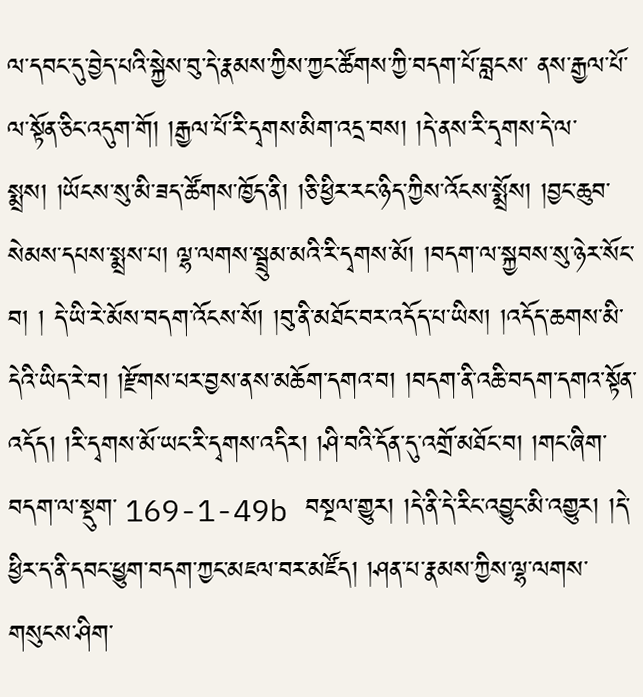ལ་དབང་དུ་བྱེད་པའི་སྐྱེས་བུ་དེ་རྣམས་ཀྱིས་ཀྱང་ཚོགས་ཀྱི་བདག་པོ་བླངས་ ནས་རྒྱལ་པོ་ལ་སྟོན་ཅིང་འདུག་གོ། །རྒྱལ་པོ་རི་དྭགས་མིག་འདྲ་བས། །དེ་ནས་རི་དྭགས་དེ་ལ་སྨྲས། །ཡོངས་སུ་མི་ཟད་ཚོགས་ཁྱོད་ནི། །ཅི་ཕྱིར་རང་ཉིད་ཀྱིས་འོངས་སྨྲོས། །བྱང་ཆུབ་སེམས་དཔས་སྨྲས་པ། ལྷ་ལགས་སྦྲུམ་མའི་རི་དྭགས་མོ། །བདག་ལ་སྐྱབས་སུ་ཉེར་སོང་བ། ། དེ་ཡི་རེ་མོས་བདག་འོངས་སོ། །བུ་ནི་མཐོང་བར་འདོད་པ་ཡིས། །འདོད་ཆགས་མི་དེའི་ཡིད་རེ་བ། །རྫོགས་པར་བྱས་ནས་མཆོག་དགའ་བ། །བདག་ནི་འཆི་བདག་དགའ་སྟོན་འདོད། །རི་དྭགས་མོ་ཡང་རི་དྭགས་འདིར། །ཤི་བའི་དོན་དུ་འགྲོ་མཐོང་བ། །གང་ཞིག་བདག་ལ་སྡུག་ 169-1-49b བསྔལ་གྱུར། །དེ་ནི་དེ་རིང་འབྱུང་མི་འགྱུར། །དེ་ཕྱིར་ད་ནི་དབང་ཕྱུག་བདག་ཀྱང་མཇལ་བར་མཛོད། །ཤན་པ་རྣམས་ཀྱིས་ལྷ་ལགས་གསུངས་ཤིག་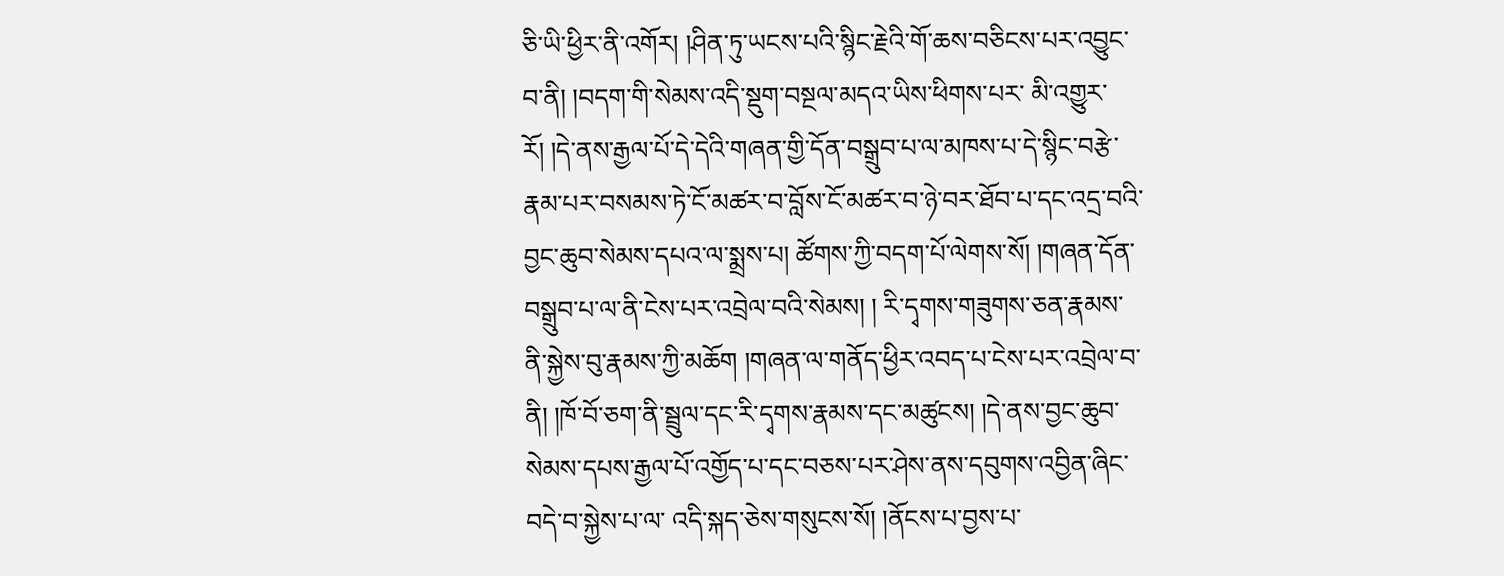ཅི་ཡི་ཕྱིར་ནི་འགོར། །ཤིན་ཏུ་ཡངས་པའི་སྙིང་རྗེའི་གོ་ཆས་བཅིངས་པར་འབྱུང་བ་ནི། །བདག་གི་སེམས་འདི་སྡུག་བསྔལ་མདའ་ཡིས་ཕིགས་པར་ མི་འགྱུར་རོ། །དེ་ནས་རྒྱལ་པོ་དེ་དེའི་གཞན་གྱི་དོན་བསྒྲུབ་པ་ལ་མཁས་པ་དེ་སྙིང་བརྩེ་རྣམ་པར་བསམས་ཏེ་ངོ་མཚར་བ་བློས་ངོ་མཚར་བ་ཉེ་བར་ཐོབ་པ་དང་འདྲ་བའི་བྱང་ཆུབ་སེམས་དཔའ་ལ་སྨྲས་པ། ཚོགས་ཀྱི་བདག་པོ་ལེགས་སོ། །གཞན་དོན་བསྒྲུབ་པ་ལ་ནི་ངེས་པར་འབྲེལ་བའི་སེམས། ། རི་དྭགས་གཟུགས་ཅན་རྣམས་ནི་སྐྱེས་བུ་རྣམས་ཀྱི་མཆོག །གཞན་ལ་གནོད་ཕྱིར་འབད་པ་ངེས་པར་འབྲེལ་བ་ནི། །ཁོ་བོ་ཅག་ནི་སྦྲུལ་དང་རི་དྭགས་རྣམས་དང་མཚུངས། །དེ་ནས་བྱང་ཆུབ་སེམས་དཔས་རྒྱལ་པོ་འགྱོད་པ་དང་བཅས་པར་ཤེས་ནས་དབུགས་འབྱིན་ཞིང་བདེ་བ་སྐྱེས་པ་ལ་ འདི་སྐད་ཅེས་གསུངས་སོ། །ནོངས་པ་བྱས་པ་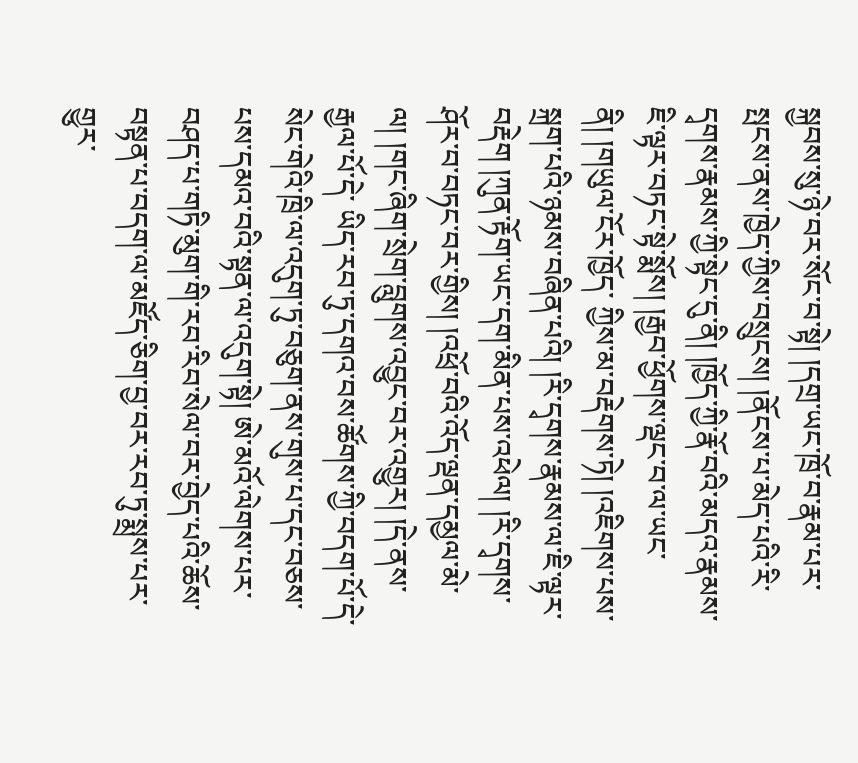སྐྱབས་སུ་ཉེ་བར་སོང་བ་སྟེ། །དགྲ་ཡང་ཁྲོ་བ་རྣམ་པར་སྤངས་ནས་ཁྱེད་ཀྱིས་བསྲུངས། །ནོངས་པ་མེད་པའི་རི་དྭགས་རྣམས་ཀྱི་སྟེང་དུ་ནི། །ཁྱོད་ཀྱི་རྣོ་བའི་མདའ་རྣམས་ཇི་ལྟར་བཏང་སྟེ་སྨོས། །རྒྱབ་ཕྱོགས་ལྡང་བ་ལ་ཡང་ནི། །གཡུལ་ངོར་ཁྱོད་ ཀྱིས་མ་བརྡེགས་ཏེ། །འཇིགས་པས་སྐྲག་པའི་ཉམས་བཞིན་པའི། །རི་དྭགས་རྣམས་ལ་ཇི་ལྟར་བརྡེག །ཀུན་རྟོག་ཡང་དག་མིན་པས་འཕེལ། །རི་དྭགས་ཤོར་བ་བཏང་བར་གྱིས། །འཕྲོ་བའི་འོད་ལྡན་དམྱལ་མེ་ལ། །གང་ཞིག་སྲེག་བླུགས་འབྱུང་བར་འགྱུར། །དེ་ནས་རྒྱལ་པོ་དེ་ ཡིད་རབ་ཏུ་དགའ་བས་ཚོགས་ཀྱི་བདག་པོ་དེ་སེང་གེའི་ཁྲི་ལ་འདུག་ཏུ་བཅུག་ནས་གུས་པ་དང་བཅས་པས་དམའ་བའི་སྟན་ལ་འདུག་སྟེ། ཨེ་མའོ་ལེགས་པར་བཤད་པ་གཏི་མུག་གི་རབ་རིབ་སེལ་བར་བྱེད་པའི་ཆོས་བསྟན་པ་བདག་ལ་མཛོད་ཅིག་བྱ་བར་རབ་ཏུ་སྨྲས་པར་གྱུར་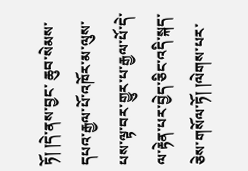ཏོ། །དེ་ནས་བྱང་ ཆུབ་སེམས་དཔའ་རྒྱལ་པོ་འཁོར་མ་ལུས་པས་ལྟ་བར་གྱུར་པ་རྒྱལ་པོ་དེ་ལ་རྟེན་པར་བྱེད་ཅིང་འདི་སྐད་ཅེས་གསོལ་ཏོ། །ལེགས་པར་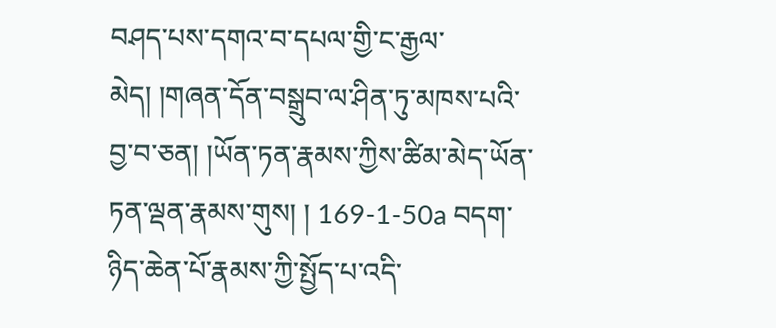བཤད་པས་དགའ་བ་དཔལ་གྱི་ང་རྒྱལ་མེད། །གཞན་དོན་བསྒྲུབ་ལ་ཤིན་ཏུ་མཁས་པའི་བྱ་བ་ཅན། །ཡོན་ཏན་རྣམས་ཀྱིས་ཚིམ་མེད་ཡོན་ཏན་ལྡན་རྣམས་གུས། ། 169-1-50a བདག་ཉིད་ཆེན་པོ་རྣམས་ཀྱི་སྤྱོད་པ་འདི་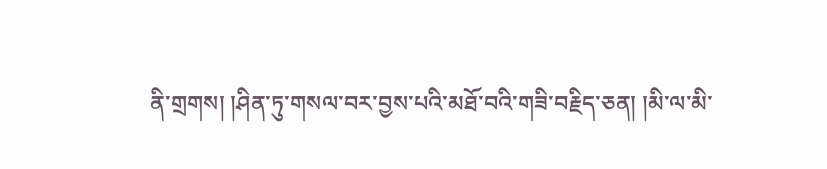ནི་གྲགས། །ཤིན་ཏུ་གསལ་བར་བྱས་པའི་མཐོ་བའི་གཟི་བརྗིད་ཅན། །མི་ལ་མི་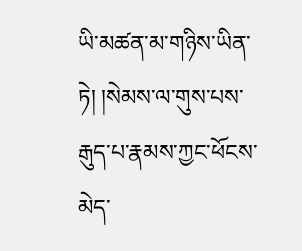ཡི་མཚན་མ་གཉིས་ཡིན་ཏེ། །སེམས་ལ་གུས་པས་རྒུད་པ་རྣམས་ཀྱང་ཕོངས་མེད་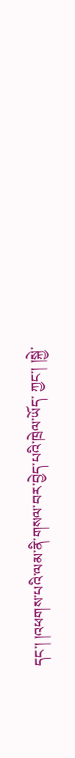དང་། །འཕགས་པའི་ལམ་ནི་གསལ་བར་བྱེད་པའི་ཁྲེལ་ཡོད་ ཀྱང་། །སྐྱེ་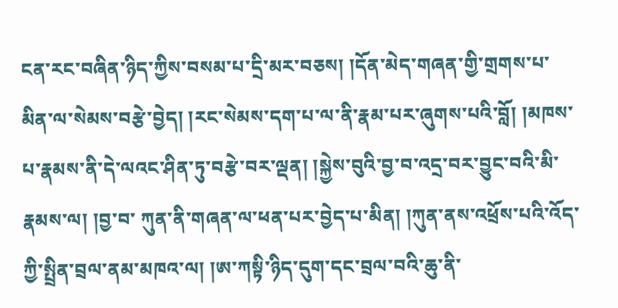ངན་རང་བཞིན་ཉིད་ཀྱིས་བསམ་པ་དྲི་མར་བཅས། །དོན་མེད་གཞན་གྱི་གྲགས་པ་མིན་ལ་སེམས་བརྩེ་བྱེད། །རང་སེམས་དག་པ་ལ་ནི་རྣམ་པར་ཞུགས་པའི་བློ། །མཁས་པ་རྣམས་ནི་དེ་ལའང་ཤིན་ཏུ་བརྩེ་བར་ལྡན། །སྐྱེས་བུའི་བྱ་བ་འདྲ་བར་བྱུང་བའི་མི་རྣམས་ལ། །བྱ་བ་ ཀུན་ནི་གཞན་ལ་ཕན་པར་བྱེད་པ་མིན། །ཀུན་ནས་འཕྲོས་པའི་འོད་ཀྱི་སྤྲིན་བྲལ་ནམ་མཁའ་ལ། །ཨ་ཀསྟི་ཉིད་དུག་དང་བྲལ་བའི་ཆུ་ནི་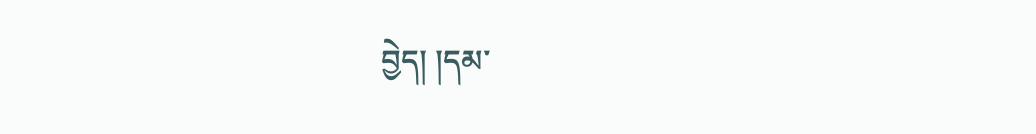བྱེད། །དམ་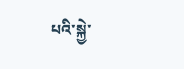པའི་སྐྱེ་